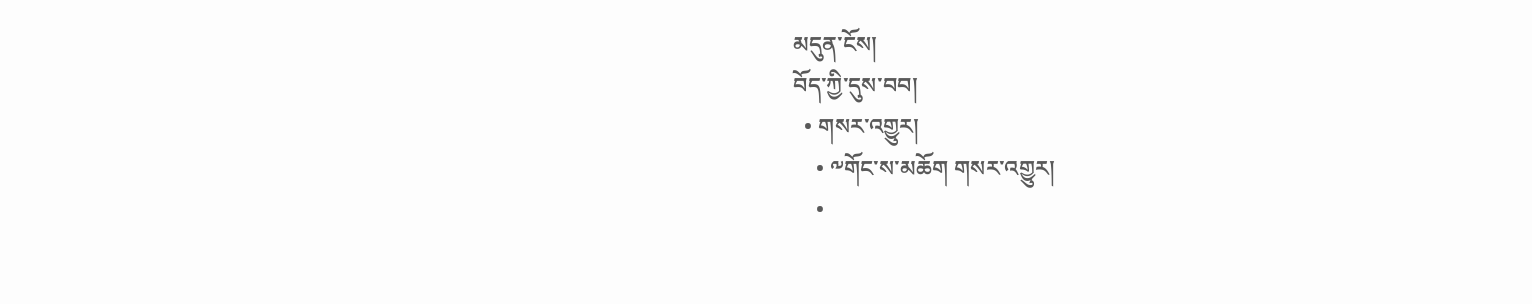མདུན་ངོས།
བོད་ཀྱི་དུས་བབ།
  • གསར་འགྱུར།
    • ༸གོང་ས་མཆོག གསར་འགྱུར།
    •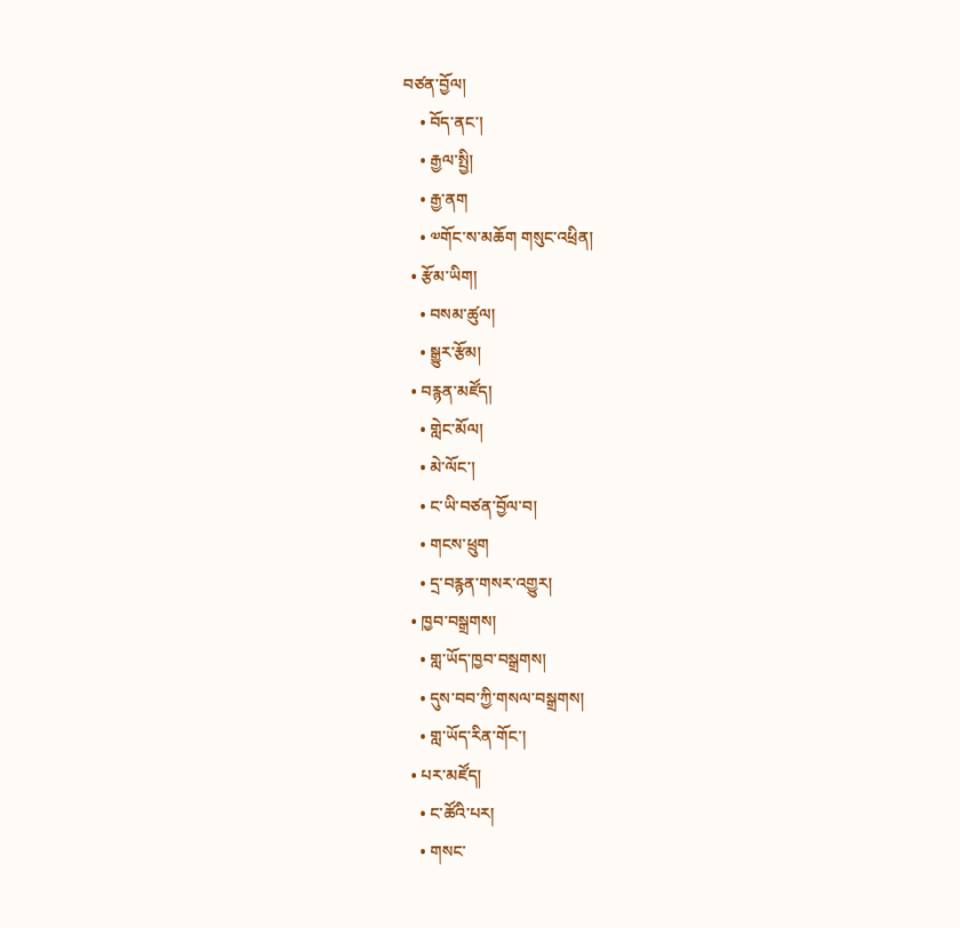བཙན་བྱོལ།
    • བོད་ནང་།
    • རྒྱལ་སྤྱི།
    • རྒྱ་ནག
    • ༧གོང་ས་མཆོག གསུང་འཕྲིན།
  • རྩོམ་ཡིག།
    • བསམ་ཚུལ།
    • སྒྱུར་རྩོམ།
  • བརྙན་མཛོད།
    • གླེང་མོལ།
    • མེ་ལོང་།
    • ང་ཡི་བཙན་བྱོལ་བ།
    • གངས་ཕྲུག
    • དྲ་བརྙན་གསར་འགྱུར།
  • ཁྱབ་བསྒྲགས།
    • གླ་ཡོད་ཁྱབ་བསྒྲགས།
    • དུས་བབ་ཀྱི་གསལ་བསྒྲགས།
    • གླ་ཡོད་རིན་གོང་།
  • པར་མཛོད།
    • ང་ཚོའི་པར།
    • གསང་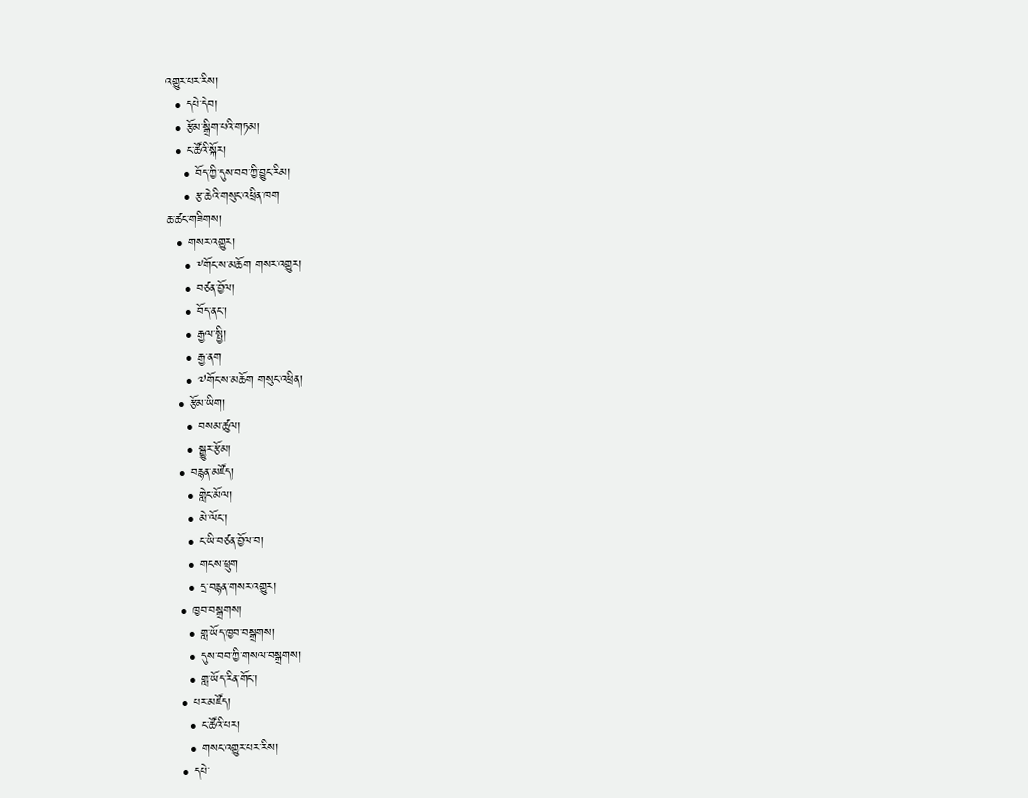འགྱུར་པར་རིས།
  • དཔེ་དེབ།
  • རྩོམ་སྒྲིག་པའི་གཏམ།
  • ང་ཚོའི་སྐོར།
    • བོད་ཀྱི་དུས་བབ་ཀྱི་བྱུང་རིམ།
    • རྩ་ཆེའི་གསུང་འཕྲིན་ཁག
ཆ་ཚང་གཟིགས།
  • གསར་འགྱུར།
    • ༸གོང་ས་མཆོག གསར་འགྱུར།
    • བཙན་བྱོལ།
    • བོད་ནང་།
    • རྒྱལ་སྤྱི།
    • རྒྱ་ནག
    • ༧གོང་ས་མཆོག གསུང་འཕྲིན།
  • རྩོམ་ཡིག།
    • བསམ་ཚུལ།
    • སྒྱུར་རྩོམ།
  • བརྙན་མཛོད།
    • གླེང་མོལ།
    • མེ་ལོང་།
    • ང་ཡི་བཙན་བྱོལ་བ།
    • གངས་ཕྲུག
    • དྲ་བརྙན་གསར་འགྱུར།
  • ཁྱབ་བསྒྲགས།
    • གླ་ཡོད་ཁྱབ་བསྒྲགས།
    • དུས་བབ་ཀྱི་གསལ་བསྒྲགས།
    • གླ་ཡོད་རིན་གོང་།
  • པར་མཛོད།
    • ང་ཚོའི་པར།
    • གསང་འགྱུར་པར་རིས།
  • དཔེ་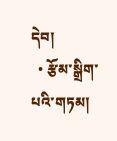དེབ།
  • རྩོམ་སྒྲིག་པའི་གཏམ།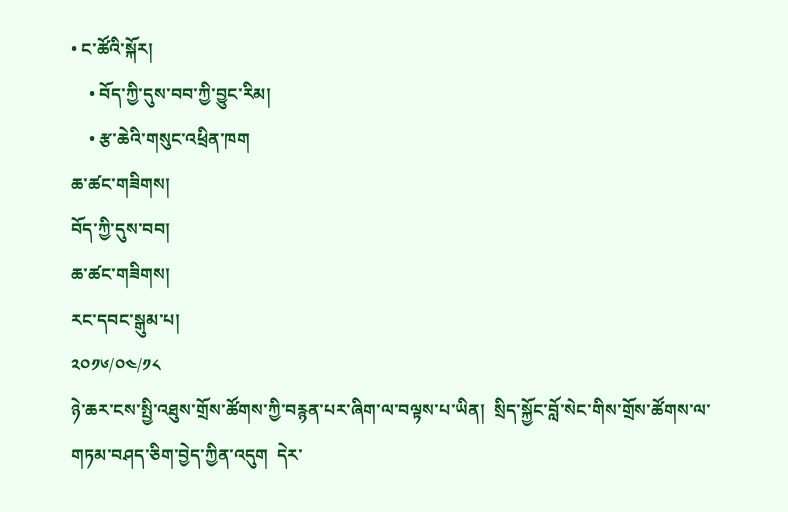• ང་ཚོའི་སྐོར།
    • བོད་ཀྱི་དུས་བབ་ཀྱི་བྱུང་རིམ།
    • རྩ་ཆེའི་གསུང་འཕྲིན་ཁག
ཆ་ཚང་གཟིགས།
བོད་ཀྱི་དུས་བབ།
ཆ་ཚང་གཟིགས།
རང་དབང་སྒུམ་པ།
༢༠༡༦/༠༤/༡༨
ཉེ་ཆར་ངས་སྤྱི་འཐུས་གྲོས་ཚོགས་ཀྱི་བརྙན་པར་ཞིག་ལ་བལྟས་པ་ཡིན།  སྲིད་སྐྱོང་བློ་སེང་གིས་གྲོས་ཚོགས་ལ་གཏམ་བཤད་ཅིག་བྱེད་ཀྱིན་འདུག  དེར་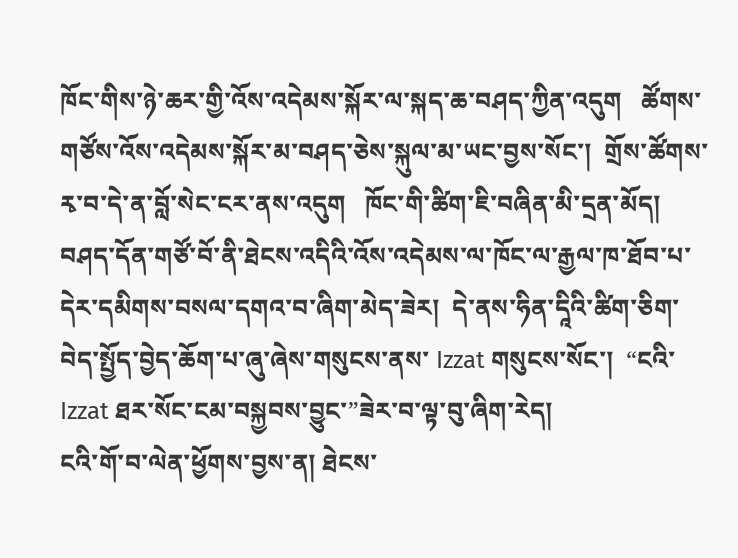ཁོང་གིས་ཉེ་ཆར་གྱི་འོས་འདེམས་སྐོར་ལ་སྐད་ཆ་བཤད་ཀྱིན་འདུག   ཚོགས་གཙོས་འོས་འདེམས་སྐོར་མ་བཤད་ཅེས་སྐུལ་མ་ཡང་བྱས་སོང་།  གྲོས་ཚོགས་རྭ་བ་དེ་ན་བློ་སེང་ངར་ནས་འདུག   ཁོང་གི་ཚིག་ཇི་བཞིན་མི་དྲན་མོད།  བཤད་དོན་གཙོ་བོ་ནི་ཐེངས་འདིའི་འོས་འདེམས་ལ་ཁོང་ལ་རྒྱལ་ཁ་ཐོབ་པ་དེར་དམིགས་བསལ་དགའ་བ་ཞིག་མེད་ཟེར།  དེ་ནས་ཧིན་དཱིའི་ཚིག་ཅིག་བེད་སྤྱོད་བྱེད་ཆོག་པ་ཞུ་ཞེས་གསུངས་ནས་ Izzat གསུངས་སོང་།  “ངའི་Izzat ཐར་སོང་ངམ་བསྐྱབས་བྱུང་”ཟེར་བ་ལྟ་བུ་ཞིག་རེད།
ངའི་གོ་བ་ལེན་ཕྱོགས་བྱས་ན། ཐེངས་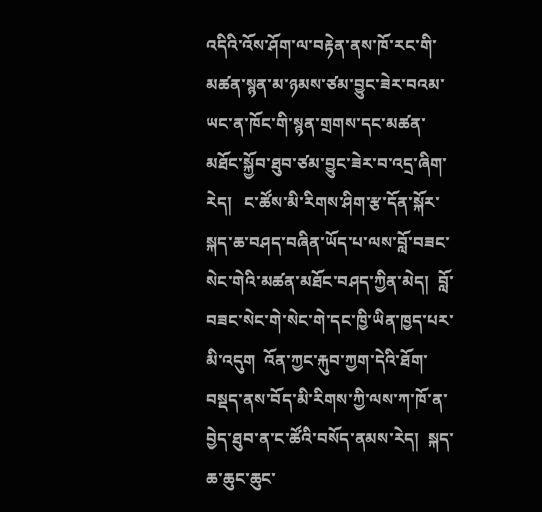འདིའི་འོས་ཤོག་ལ་བརྟེན་ནས་ཁོ་རང་གི་མཚན་སྙན་མ་ཉམས་ཙམ་བྱུང་ཟེར་བའམ་ཡང་ན་ཁོང་གི་སྙན་གྲགས་དང་མཚན་མཐོང་སྐྱོབ་ཐུབ་ཙམ་བྱུང་ཟེར་བ་འདྲ་ཞིག་རེད།   ང་ཚོས་མི་རིགས་ཤིག་རྩ་དོན་སྐོར་སྐད་ཆ་བཤད་བཞིན་ཡོད་པ་ལས་བློ་བཟང་སེང་གེའི་མཚན་མཐོང་བཤད་ཀྱིན་མེད།  བློ་བཟང་སེང་གེ་སེང་གེ་དང་ཁྱི་ཡིན་ཁྱད་པར་མི་འདུག  འོན་ཀྱང་རྐུབ་ཀྱག་དེའི་ཐོག་བསྡད་ནས་བོད་མི་རིགས་ཀྱི་ལས་ཀ་ཁོ་ན་བྱེད་ཐུབ་ན་ང་ཚོའི་བསོད་ནམས་རེད།  སྐད་ཆ་ཆུང་ཆུང་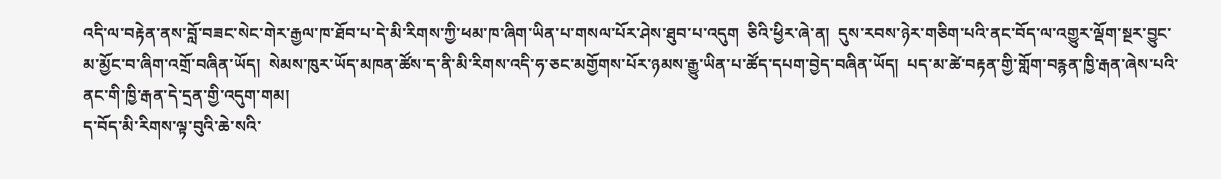འདི་ལ་བརྟེན་ནས་བློ་བཟང་སེང་གེར་རྒྱལ་ཁ་ཐོབ་པ་དེ་མི་རིགས་ཀྱི་ཕམ་ཁ་ཞིག་ཡིན་པ་གསལ་པོར་ཤེས་ཐུབ་པ་འདུག  ཅིའི་ཕྱིར་ཞེ་ན།  དུས་རབས་ཉེར་གཅིག་པའི་ནང་བོད་ལ་འགྱུར་ལྡོག་སྔར་བྱུང་མ་མྱོང་བ་ཞིག་འགྲོ་བཞིན་ཡོད།  སེམས་ཁུར་ཡོད་མཁན་ཚོས་ད་ནི་མི་རིགས་འདི་ཧ་ཅང་མགྱོགས་པོར་ཉམས་རྒྱུ་ཡིན་པ་ཚོད་དཔག་བྱེད་བཞིན་ཡོད།  པད་མ་ཚེ་བརྟན་གྱི་གློག་བརྙན་ཁྱི་རྒན་ཞེས་པའི་ནང་གི་ཁྱི་རྒན་དེ་དྲན་གྱི་འདུག་གམ།
ད་བོད་མི་རིགས་ལྟ་བུའི་ཆེ་སའི་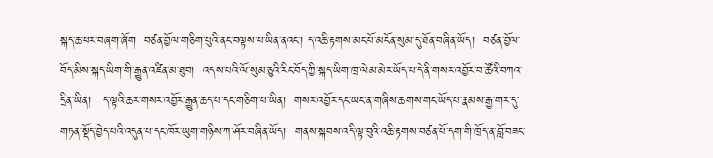སྐད་ཆ་ཕར་བཞག་ཞོག  བཙན་བྱོལ་གཅིག་པུའི་ནང་བལྟས་པ་ཡིན་ནའང་། ད་འཆི་རྟགས་མང་པོ་མངོན་སུམ་དུ་ཐོན་བཞིན་ཡོད།  བཙན་བྱོལ་བོད་མིས་སྐད་ཡིག་གི་རྒྱུན་འཛིན་མ་ཐུབ།  འདས་པའི་ལོ་སུམ་ཅུའི་རིང་བོད་ཀྱི་སྐད་ཡིག་ཁྲ་ལེམ་མེར་ཡོད་པ་དེ་ནི་གསར་འབྱོར་བ་ཚོའི་བཀའ་དྲིན་ཡིན།   ད་ལྟའི་ཆར་གསར་འབྱོར་རྒྱུན་ཆད་པ་དང་གཅིག་པ་ཡིན།  གསར་འབྱོར་དང་ཡང་ན་གཞིས་ཆགས་གང་ཡོད་པ་རྣམས་རྒྱ་གར་དུ་གཏན་སྡོད་བྱེད་པའི་འདུན་པ་དང་ཁོར་ཡུག་གཉིས་ཀ་ཤོར་བཞིན་ཡོད།  གནས་སྐབས་འདི་ལྟ་བུའི་འཆི་རྟགས་བཙན་པོ་དག་གི་ཁྲོད་ན་བློ་བཟང་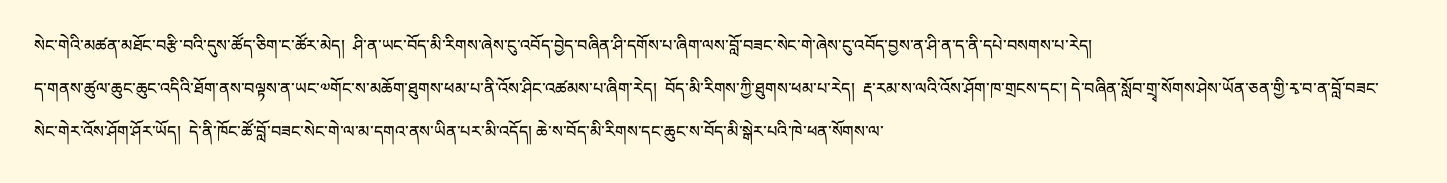སེང་གེའི་མཚན་མཐོང་བརྩི་བའི་དུས་ཚོད་ཅིག་ང་ཚོར་མེད།  ཤི་ན་ཡང་བོད་མི་རིགས་ཞེས་ངུ་འབོད་བྱེད་བཞིན་ཤི་དགོས་པ་ཞིག་ལས་བློ་བཟང་སེང་གེ་ཞེས་ངུ་འབོད་བྱས་ན་ཤི་ན་ད་ནི་དཔེ་བསགས་པ་རེད།
ད་གནས་ཚུལ་ཆུང་ཆུང་འདིའི་ཐོག་ནས་བལྟས་ན་ཡང་༧གོང་ས་མཆོག་ཐུགས་ཕམ་པ་ནི་འོས་ཤིང་འཚམས་པ་ཞིག་རེད།  བོད་མི་རིགས་ཀྱི་ཐུགས་ཕམ་པ་རེད།  རྡ་རམ་ས་ལའི་འོས་ཤོག་ཁ་གྲངས་དང་། དེ་བཞིན་སློབ་གྲྭ་སོགས་ཤེས་ཡོན་ཅན་གྱི་རྭ་བ་ན་བློ་བཟང་སེང་གེར་འོས་ཤོག་ཤོར་ཡོད།  དེ་ནི་ཁོང་ཚོ་བློ་བཟང་སེང་གེ་ལ་མ་དགའ་ནས་ཡིན་པར་མི་འདོད། ཆེ་ས་བོད་མི་རིགས་དང་ཆུང་ས་བོད་མི་སྒེར་པའི་ཁེ་ཕན་སོགས་ལ་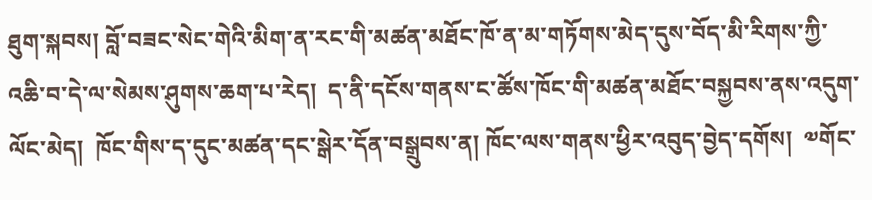ཐུག་སྐབས། བློ་བཟང་སེང་གེའི་མིག་ན་རང་གི་མཚན་མཐོང་ཁོ་ན་མ་གཏོགས་མེད་དུས་བོད་མི་རིགས་ཀྱི་འཆི་བ་དེ་ལ་སེམས་ཤུགས་ཆག་པ་རེད།  ད་ནི་དངོས་གནས་ང་ཚོས་ཁོང་གི་མཚན་མཐོང་བསྐྱབས་ནས་འདུག་ལོང་མེད།  ཁོང་གིས་ད་དུང་མཚན་དང་སྒེར་དོན་བསྒྲུབས་ན། ཁོང་ལས་གནས་ཕྱིར་འབུད་བྱེད་དགོས།  ༧གོང་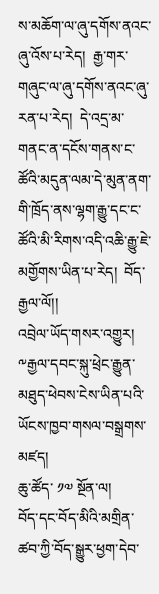ས་མཆོག་ལ་ཞུ་དགོས་ནའང་ཞུ་འོས་པ་རེད།  རྒྱ་གར་གཞུང་ལ་ཞུ་དགོས་ནའང་ཞུ་རན་པ་རེད།  དེ་འདྲ་མ་གནང་ན་དངོས་གནས་ང་ཚོའི་མདུན་ལམ་དེ་མུན་ནག་གི་ཁྲོད་ནས་ལྷག་རྒྱུ་དང་ང་ཚོའི་མི་རིགས་འདི་འཆི་རྒྱུ་ཇེ་མགྱོགས་ཡིན་པ་རེད།  བོད་རྒྱལ་ལོ།།
འབྲེལ་ཡོད་གསར་འགྱུར།
༸རྒྱལ་དབང་སྐུ་ཕྲེང་རྒྱུན་མཐུད་ཕེབས་ངེས་ཡིན་པའི་ཡོངས་ཁྱབ་གསལ་བསྒྲགས་མཛད།
ཆུ་ཚོད་ ༡༧ སྔོན་ལ།
བོད་དང་བོད་མིའི་མགྲིན་ཚབ་ཀྱི་བོད་སྒྱུར་ཕྱག་དེབ་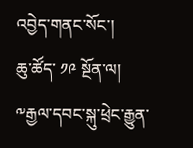འབྱེད་གནང་སོང་།
ཆུ་ཚོད་ ༡༩ སྔོན་ལ།
༸རྒྱལ་དབང་སྐུ་ཕྲེང་རྒྱུན་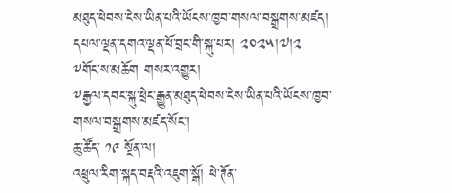མཐུད་ཕེབས་ངེས་ཡིན་པའི་ཡོངས་ཁྱབ་གསལ་བསྒྲགས་མཛད། དཔལ་ལྡན་དགའ་ལྡན་ཕོ་བྲང་གི་སྐུ་པར། ༢༠༢༥།༧།༢
༸གོང་ས་མཆོག གསར་འགྱུར།
༸རྒྱལ་དབང་སྐུ་ཕྲེང་རྒྱུན་མཐུད་ཕེབས་ངེས་ཡིན་པའི་ཡོངས་ཁྱབ་གསལ་བསྒྲགས་མཛད་སོང་།
ཆུ་ཚོད་ ༡༩ སྔོན་ལ།
འཕྲུལ་རིག་སྐད་བརྡའི་འཇུག་སྒོ། ཕེ་ཊོན་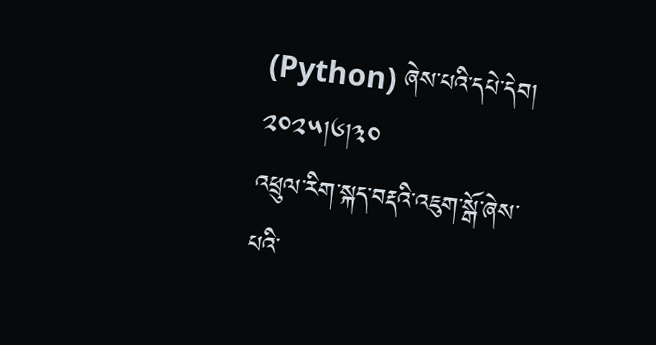(Python) ཞེས་པའི་དཔེ་དེབ། ༢༠༢༥།༦།༣༠
འཕྲུལ་རིག་སྐད་བརྡའི་འཇུག་སྒོ་ཞེས་པའི་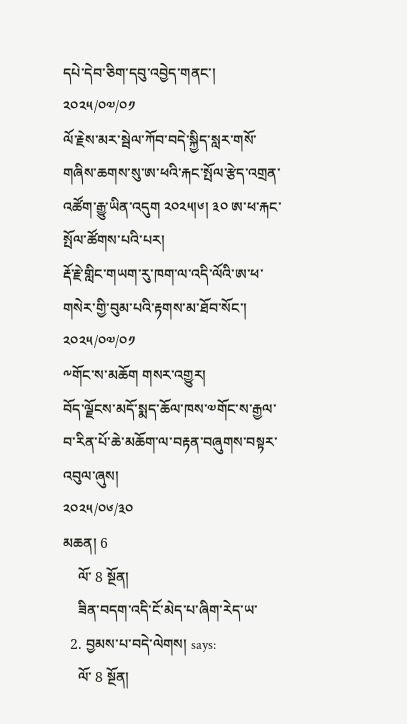དཔེ་དེབ་ཅིག་དབུ་འབྱེད་གནང་།
༢༠༢༥/༠༧/༠༡
ལོ་རྗེས་མར་སྦེལ་ཀོབ་བདེ་སྐྱིད་སླར་གསོ་གཞིས་ཆགས་སུ་ཨ་ཕའི་རྐང་སྤོལ་རྩེད་འགྲན་འཚོག་རྒྱུ་ཡིན་འདུག ༢༠༢༥།༦། ༣༠ ཨ་ཕ་རྐང་སྤོལ་ཚོགས་པའི་པར།
རྡོ་རྗེ་གླིང་གཡག་རུ་ཁག་ལ་འདི་ལོའི་ཨ་ཕ་གསེར་གྱི་བུམ་པའི་རྟགས་མ་ཐོབ་སོང་།
༢༠༢༥/༠༧/༠༡
༸གོང་ས་མཆོག གསར་འགྱུར།
བོད་ལྗོངས་མདོ་སྨད་ཆོལ་ཁས་༧གོང་ས་རྒྱལ་བ་རིན་པོ་ཆེ་མཆོག་ལ་བརྟན་བཞུགས་བསྟར་འབུལ་ཞུས།
༢༠༢༥/༠༦/༣༠
མཆན། 6
    ལོ་ 8 སྔོན།
    ཟིན་བདག་འདི་ངོ་མེད་པ་ཞིག་རེད་ཡ་
  2. བྱམས་པ་བདེ་ལེགས། says:
    ལོ་ 8 སྔོན།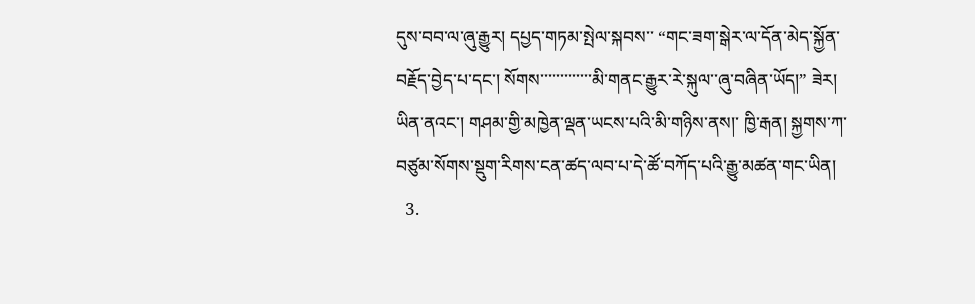དུས་བབ་ལ་ཞུ་རྒྱུར། དཔྱད་གཏམ་སྤེལ་སྐབས་་ “གང་ཟག་སྒེར་ལ་དོན་མེད་སྐྱོན་བརྗོད་བྱེད་པ་དང་། སོགས་་་་་་་་་་་་་མི་གནང་རྒྱུར་རེ་སྐུལ་་ཞུ་བཞིན་ཡོད།” ཟེར། ཡིན་ནའང་། གཤམ་གྱི་མཁྱེན་ལྡན་ཡངས་པའི་མི་གཉིས་ནས།་ ཁྱི་རྒན། སྐྱགས་ཀ་བཙུམ་སོགས་སྡུག་རིགས་ངན་ཚད་ལབ་པ་དེ་ཚོ་བཀོད་པའི་རྒྱུ་མཚན་གང་ཡིན།
  3.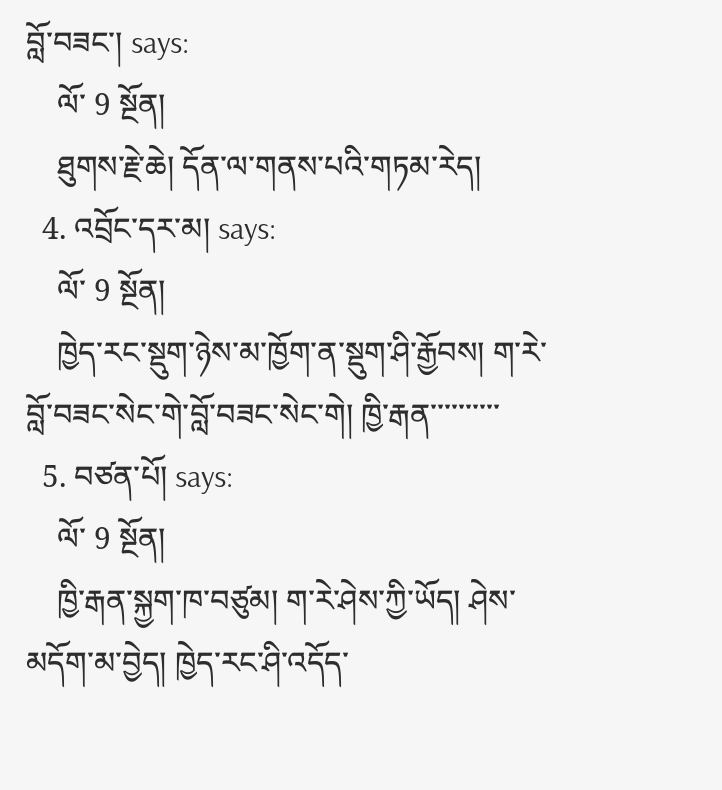བློ་བཟང་། says:
    ལོ་ 9 སྔོན།
    ཐུགས་རྗེ་ཆེ། དོན་ལ་གནས་པའི་གཏམ་རེད།
  4. འབྲོང་དར་མ། says:
    ལོ་ 9 སྔོན།
    ཁྱེད་རང་སྡུག་ཉེས་མ་ཁྱོག་ན་སྡུག་ཤི་རྒྱོབས། ག་རེ་བློ་བཟང་སེང་གེ་བློ་བཟང་སེང་གེ། ཁྱི་རྒན་་་་་་་་་་
  5. བཙན་པོ། says:
    ལོ་ 9 སྔོན།
    ཁྱི་རྒན་སྐྱག་ཁ་བཙུམ། ག་རེ་ཤེས་ཀྱི་ཡོད། ཤེས་མདོག་མ་བྱེད། ཁྱེད་རང་ཤི་འདོད་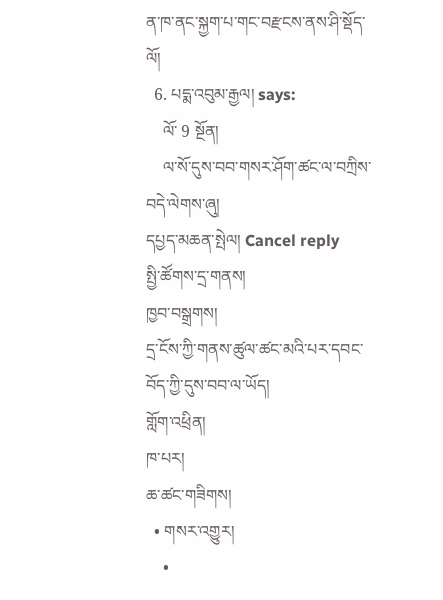ན་ཁ་ནང་སྐྱག་པ་གང་བརྫངས་ནས་ཤི་སྡོད་ལོ།
  6. པདྨ་འབུམ་རྒྱལ། says:
    ལོ་ 9 སྔོན།
    ལ་སོ་དུས་བབ་གསར་ཤོག་ཚང་ལ་བཀྲིས་བདེ་ལེགས་ཞུ།
དཔྱད་མཆན་སྤེལ། Cancel reply
སྤྱི་ཚོགས་དྲ་གནས།
ཁྱབ་བསྒྲགས།
དྲ་ངོས་ཀྱི་གནས་ཚུལ་ཚང་མའི་པར་དབང་བོད་ཀྱི་དུས་བབ་ལ་ཡོད།
གློག་འཕྲིན།
ཁ་པར།
ཆ་ཚང་གཟིགས།
  • གསར་འགྱུར།
    •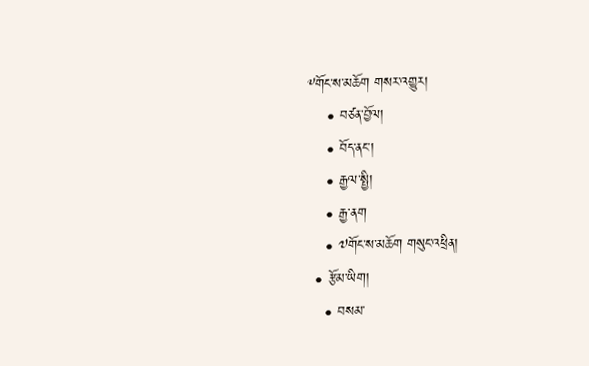༸གོང་ས་མཆོག གསར་འགྱུར།
    • བཙན་བྱོལ།
    • བོད་ནང་།
    • རྒྱལ་སྤྱི།
    • རྒྱ་ནག
    • ༧གོང་ས་མཆོག གསུང་འཕྲིན།
  • རྩོམ་ཡིག།
    • བསམ་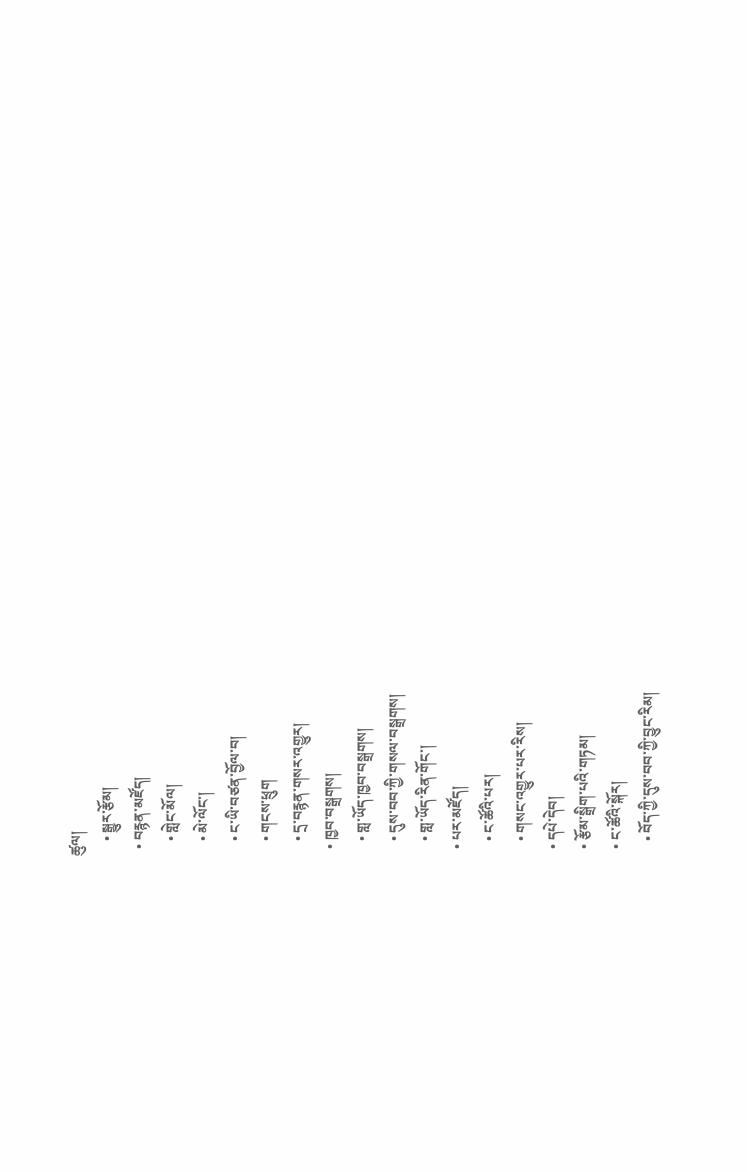ཚུལ།
    • སྒྱུར་རྩོམ།
  • བརྙན་མཛོད།
    • གླེང་མོལ།
    • མེ་ལོང་།
    • ང་ཡི་བཙན་བྱོལ་བ།
    • གངས་ཕྲུག
    • དྲ་བརྙན་གསར་འགྱུར།
  • ཁྱབ་བསྒྲགས།
    • གླ་ཡོད་ཁྱབ་བསྒྲགས།
    • དུས་བབ་ཀྱི་གསལ་བསྒྲགས།
    • གླ་ཡོད་རིན་གོང་།
  • པར་མཛོད།
    • ང་ཚོའི་པར།
    • གསང་འགྱུར་པར་རིས།
  • དཔེ་དེབ།
  • རྩོམ་སྒྲིག་པའི་གཏམ།
  • ང་ཚོའི་སྐོར།
    • བོད་ཀྱི་དུས་བབ་ཀྱི་བྱུང་རིམ།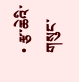• རྩ་ཆེའི་གསུང་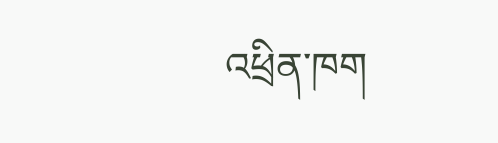འཕྲིན་ཁག